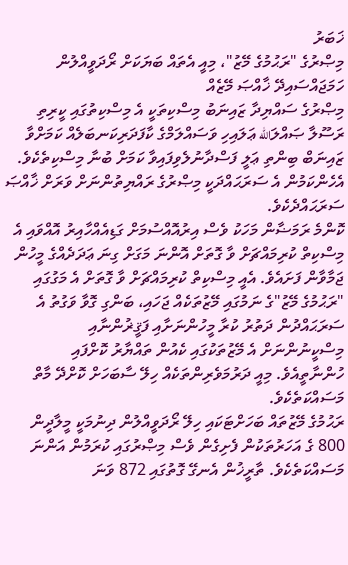ޚަބަރު
މިޞްރުގެ "ރަޙުމުގެ މޭޒު"، މިއީ އެތައް ބަޔަކަށް ރޯދަވީއްލުން ހަމަޖައްސައިދޭ ޚާއްޞަ މޭޒެއް
މިޞްރުގެ ސައްޔިދާ ޒައިނަބު މިސްކިތަކީ އެ މިސްކިތުގައި ކީރިތި ރަސޫލާ ޞައްލަالله ޢަލައިހި ވަސައްލަމްގެ ކާފަދަރިކަނބަލެއް ކަމަށްވާ ޒައިނަބް ބިންތި ޢަލީ ފަސްދާނުލެވިފައިވާ ކަމަށް ބުނާ މިސްކިތެކެވެ. އެހެންކަމުން އެ ސަރަޙައްދަކީ މިޞްރުގެ ރައްޔިތުންނަށް ވަރަށް ޚާއްޞަ ސަރަޙައްދެކެވެ.
ކޮންމެ ރަމަޟާން މަހަކު ވެސް އިރުއޮއްސުމަށް ގަޑިއެއްހާއިރު އޮއްވައި އެ މިސްކިތް ކުރިމައްޗަށް ވާ ގޮތަށް އޮންނަ މަގަށް ގިނަ ޢަދަދެއްގެ މީހުން ޖަމާވާން ފަށައެވެ. އެއީ މިސްކިތް ކުރިމައްޗަށް ވާ ގޮތަށް އެ މަގުގައި "ރަޙުމުގެ މޭޒު"ގެ ނަމުގައި މޭޒުތަކެއް ޖަހައި، ބަންގި ގޮވާ ވަގުތު އެ ސަރަޙައްދުން ދަތުރު ކުރާ މީހުންނަށާއި ފަޤީޜުންނާއި މިސްކީނުންނަށް އެ މޭޒުތަކުގައި ކެއުން ތައްޔާރު ކޮށްފައި ހުންނާތީއެވެ. މިއީ ދަރުމަވެރިންތަކެއް ހިލޭ ސާބަހަށް ކޮށްދޭ މާތް މަސައްކަތެކެވެ.
ރަޙުމުގެ މޭޒުތައް ބަހަށްޓަކައި ހިލޭ ރޯދަވީއްލުން ދިނުމަކީ މީލާދީން 800 ގެ އަހަރުތަކުން ފެށިގެން ވެސް މިޞްރުގައި ކުރަމުން އަންނަ މަސައްކަތެކެވެ. ތާރީޚުން އެނގޭ ގޮތުގައި 872 ވަނަ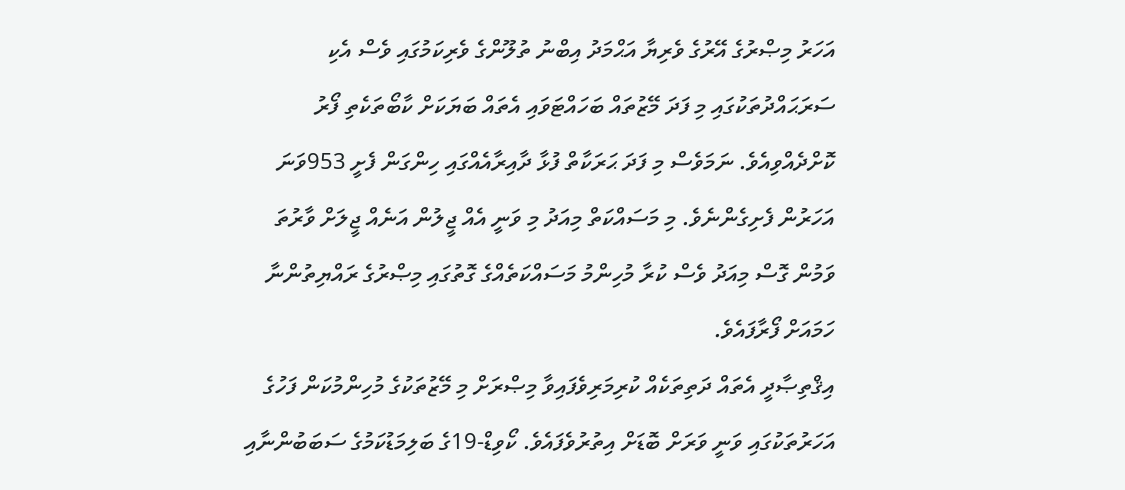އަހަރު މިޞްރުގެ އޭރުގެ ވެރިޔާ އަޙްމަދު އިބްނު ތުލޫންގެ ވެރިކަމުގައި ވެސް އެކި ސަރަޙައްދުތަކުގައި މި ފަދަ މޭޒުތައް ބަހައްޓަވައި އެތައް ބަޔަކަށް ކާބޯތަކެތި ފޯރު ކޮށްދެއްވިއެވެ. ނަމަވެސް މި ފަދަ ޙަރަކާތް ފުޅާ ދާއިރާއެއްގައި ހިންގަން ފެށީ 953ވަނަ އަހަރުން ފެށިގެންނެވެ. މި މަސައްކަތް މިއަދު މި ވަނީ އެއް ޖީލުން އަނެއް ޖީލަށް ވާރުތަ ވަމުން ގޮސް މިއަދު ވެސް ކުރާ މުހިންމު މަސައްކަތެއްގެ ގޮތުގައި މިޞްރުގެ ރައްޔިތުންނާ ހަމައަށް ފޯރާފައެވެ.
އިޤްތިޞާދީ އެތައް ދަތިތަކެއް ކުރިމަރިވެފައިވާ މިޞްރަށް މި މޭޒުތަކުގެ މުހިންމުކަން ފަހުގެ އަހަރުތަކުގައި ވަނީ ވަރަށް ބޮޑަށް އިތުރުވެފައެވެ. ކޯވިޑް-19ގެ ބަލިމަޑުކަމުގެ ސަބަބުންނާއި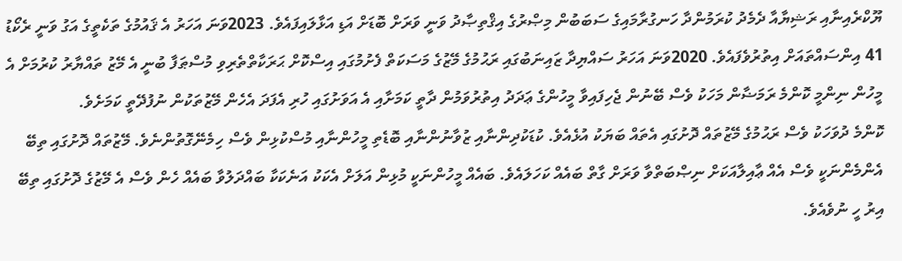ޔޫކްރެއިނާއި ރަޝިޔާއާ ދެމެދު ކުރަމުންދާ ހަނގުރާމައިގެ ސަބަބުން މިޞްރުގެ އިޤްތިޞާދު ވަނީ ވަރަށް ބޮޑަށް އަޑި އަޅާލައިފައެވެ. 2023ވަނަ އަހަރު އެ ޤައުމުގެ ތަކެތީގެ އަގު ވަނީ ރެކޯޑު 41 އިންސައްތައަށް އިތުރުވެފައެވެ. 2020ވަނަ އަހަރު ސައްޔިދާ ޒައިނަބުގައި ރަޙުމުގެ މޭޒުގެ މަސަކަތް ފެށުމުގައި އިސްކޮށް ޙަރަކާތްތެރިވި މުސްޠަފާ ބުނީ އެ މޭޒު ތައްޔާރު ކުރުމަށް އެ މީހުން ނިންމީ ކޮންމެ ރަމަޟާން މަހަކު ވެސް ބޭނުން ޖެހިފައިވާ މީހުންގެ ޢަދަދު އިތުރުވަމުން ދާތީ ކަމަށާއި އެ އަވަށުގައި ހުރި އެފަދަ އެހެން މޭޒުތަކުން ނުފުދޭތީ ކަމަށެވެ.
ކޮންމެ ދުވަހަކު ވެސް ރަޙުމުގެ މޭޒުތައް ދޮށުގައި އެތައް ބަޔަކު އުޅެއެވެ. ކުޑަކުދިންނާއި ޒުވާނުންނާއި ބޮޑެތި މީހުންނާއި މުސްކުޅިން ވެސް ހިމެނޭގޮތުންނެވެ. މޭޒުތައް ދޮށުގައި ތިބޭ އެންމެންނަކީ ވެސް އެއް ޢާއިލާއަކަށް ނިޞްބަތްވާ ވަރަށް ގާތް ބައެއް ކަހަލައެވެ. ބައެއް މީހުންނަކީ މުޅިން އަލަށް އެކަކު އަނެކަކާ ބައްދަލުވާ ބައެއް ހެން ވެސް އެ މޭޒުގެ ދޮށުގައި ތިބޭ އިރު ހީ ނުވެއެވެ.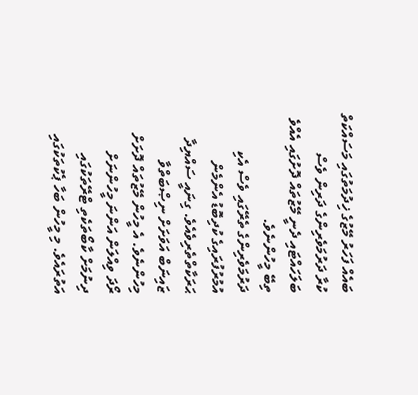ބައެއް ފަހަރު މޭޒުގެ ޚިދުމަތުގައި މަސައްކަތް ކުރާ ދަރުމަވެރިންގެ ދަރިން ވެސް ބަލަހައްޓައި ދެނީ މޭޒުތައް ދޮށުގައި އެއްވެ ތިބޭ މީހުންނެވެ.
ދަރުމަވެރިންގެ ތެރޭގައި ވެސް އެކި އުމުރުފުރައިގެ ކުދިބޮޑު އެންމެން ޙަރަކާތްތެރިވެއެވެ. ގިނައީ ސައްޔިދާ ޒައިނަބް އަވަށަށް ނިޞްބަތްވާ މިހުންނެވެ. އެ މީހުން މޭޒުތައް ދޮށަށް ރޯދަ ވިއްލަން އަންނަ މީހުންނަށް ދިނުމަށް ކާބޯތަކެތި ޓްރޭތަކުގައި އަތުރައެވެ. މި މީހުން ބަހާ ޕެކުތަކުގައި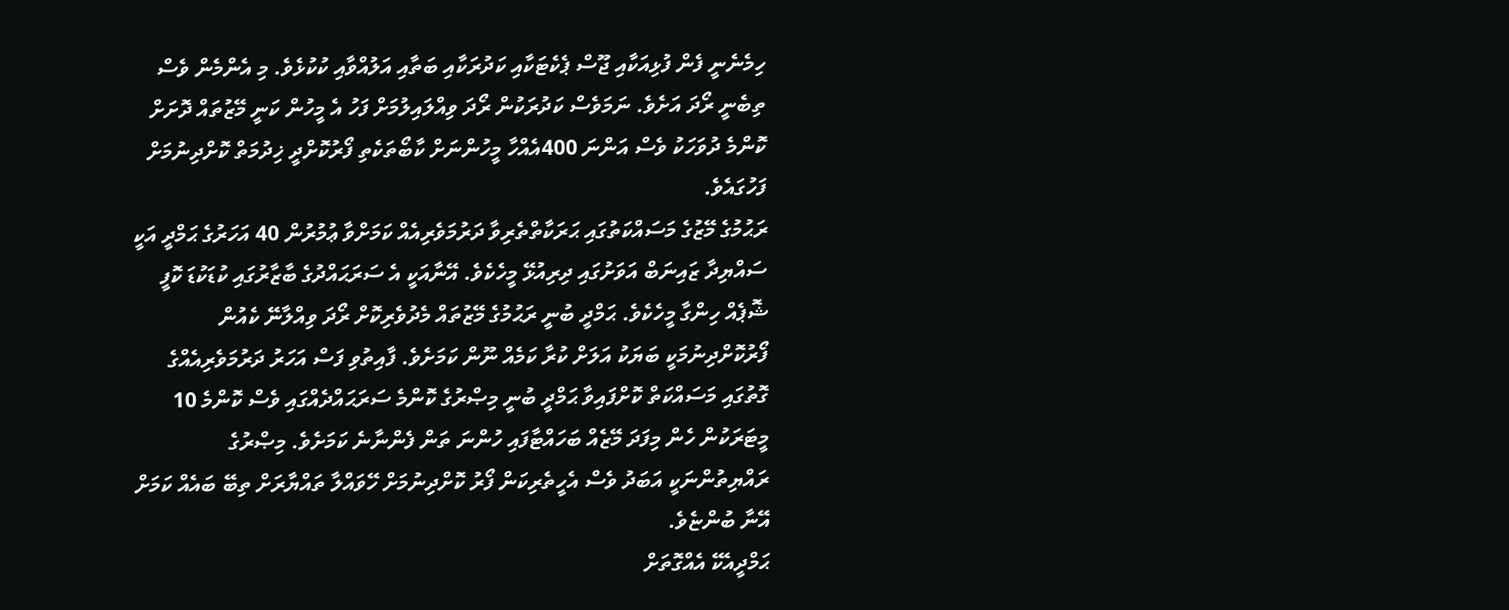ހިމެނެނީ ފެން ފުޅިއަކާއި ޖޫސް ޕެކެޓަކާއި ކަދުރަކާއި ބަތާއި އަލުއްވާއި ކުކުޅެވެ. މި އެންމެން ވެސް ތިބެނީ ރޯދަ އަށެވެ. ނަމަވެސް ކަދުރަކުން ރޯދަ ވިއްލައިލުމަށް ފަހު އެ މީހުން ކަނީ މޭޒުތައް ދޮށަށް ކޮންމެ ދުވަހަކު ވެސް އަންނަ 400އެއްހާ މީހުންނަށް ކާބޯތަކެތި ފޯރުކޮށްދީ ޚިދުމަތް ކޮށްދިނުމަށް ފަހުގައެވެ.
ރަޙުމުގެ މޭޒުގެ މަސައްކަތުގައި ޙަރަކާތްތެރިވާ ދަރުމަވެރިއެއް ކަމަށްވާ ޢުމުރުން 40 އަހަރުގެ ޙަމްދީ އަކީ ސައްޔިދާ ޒައިނަބް އަވަށުގައި ދިރިއުޅޭ މީހެކެވެ. އޭނާއަކީ އެ ސަރަޙައްދުގެ ބާޒާރުގައި ކުޑަކުޑަ ކޮފީ ޝޮޕެއް ހިންގާ މީހެކެވެ. ޙަމްދީ ބުނީ ރަޙުމުގެ މޭޒުތައް މެދުވެރިކޮށް ރޯދަ ވިއްލާނޭ ކެއުން ފޯރުކޮށްދިނުމަކީ ބަޔަކު އަލަށް ކުރާ ކަމެއް ނޫން ކަމަށެވެ. ފާއިތުވި ފަސް އަހަރު ދަރުމަވެރިއެއްގެ ގޮތުގައި މަސައްކަތް ކޮށްފައިވާ ޙަމްދީ ބުނީ މިޞްރުގެ ކޮންމެ ސަރަޙައްދެއްގައި ވެސް ކޮންމެ 10 މީޓަރަކުން ހެން މިފަދަ މޭޒެއް ބަހައްޓާފައި ހުންނަ ތަން ފެންނާނެ ކަމަށެވެ. މިޞްރުގެ ރައްޔިތުންނަކީ އަބަދު ވެސް އެހީތެރިކަން ފޯރު ކޮށްދިނުމަށް ހޭވައްލާ ތައްޔާރަށް ތިބޭ ބައެއް ކަމަށް އޭނާ ބުންޏެވެ.
ޙަމްދީއެކޭ އެއްގޮތަށް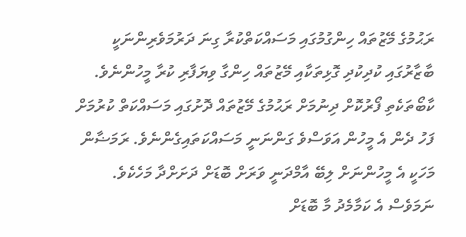ރަޙުމުގެ މޭޒުތައް ހިންގުމުގައި މަސައްކަތްކުރާ ގިނަ ދަރުމަވެރިންނަކީ ބާޒާރުގައި ކުދިކުދި ގޮޅިތަކާއި މޭޒުތައް ހިންގާ ވިޔަފާރި ކުރާ މީހުންނެވެ. ކާބޯތަކެތި ފޯރުކޮށް ދިނުމަށް ރަޙުމުގެ މޭޒުތައް ދޮށުގައި މަސައްކަތް ކުރުމަށް ފަހު ދެން އެ މީހުން އަވަސްވެ ގަންނަނީ މަސައްކަތައިގެންނެވެ. ރަމަޟާން މަހަކީ އެ މީހުންނަށް ލިބޭ އާމްދަނީ ވަރަށް ބޮޑަށް ދަށަށްދާ މަހެކެވެ. ނަމަވެސް އެ ކަމާމެދު މާ ބޮޑަށް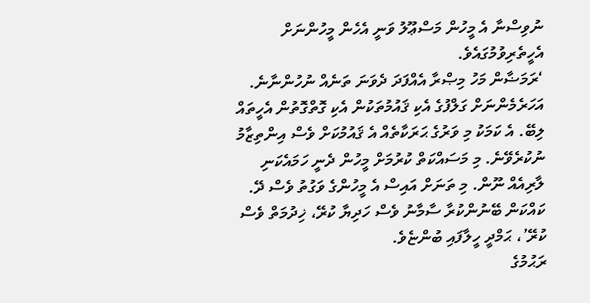ނުވިސްނާ އެ މީހުން މަސްޢޫލު ވަނީ އެހެން މީހުންނަށް އެހީތެރިވުމުގައެވެ.
‘ރަމަޟާން މަހު މިޞްރާ އެއްފަދަ ދެވަނަ ތަނެއް ނުހުންނާނެ. އަހަރެމެންނަށް ގަލްފުގެ އެކި ޤައުމުތަކުން އެކި ގޮތްގޮތުން އެހީތައް ލިބޭ. އެ ކަމަކު މި ވަރުގެ ޙަރަކާތެއް އެ ޤައުމުކަށް ވެސް އިންތިޒާމު ނުކުރެވޭނެ. މި މަސައްކަތް ކުރުމަށް މީހުން ދެނީ ހަމައެކަނި ލާރިއެއް ނޫން. މި ތަނަށް އައިސް އެ މީހުންގެ ވަގުތު ވެސް ދޭ. ކައްކަން ބޭނުންކުރާ ސާމާނު ވެސް ހަދިޔާ ކުރޭ، ޚިދުމަތް ވެސް ކުރޭ’، ޙަމްދީ ހީލާފައި ބުންޏެވެ.
ރަޙުމުގެ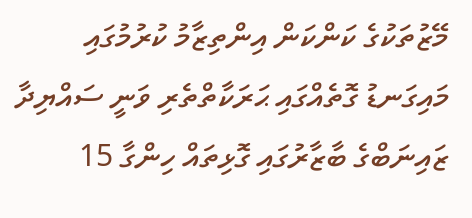މޭޒުތަކުގެ ކަންކަން އިންތިޒާމު ކުރުމުގައި މައިގަނޑު ގޮތެއްގައި ޙަރަކާތްތެރި ވަނީ ސައްޔިދާ ޒައިނަބްގެ ބާޒާރުގައި ގޮޅިތައް ހިންގާ 15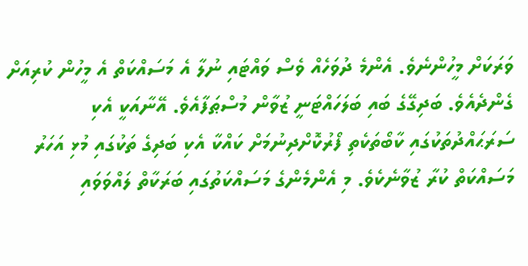ވަރަކަށް މީހުންނެވެ. އެންމެ ދުވަހެއް ވެސް ވައްޓައި ނުލާ އެ މަސައްކަތް އެ މީހުން ކުރިއަށް ގެންދެއެވެ. ބަދިގޭގެ ބައި ބަލަހައްޓަނީ ޒުވާން މުސްޠަފާއެވެ. އޭނާއަކީ އެކި ސަރަޙައްދުތަކުގައި ކާބޯތަކެތި ފޯރުކޮށްދިނުމަށް ކައްކާ އެކި ބަދިގެ ތަކުގައި މުޅި އަހަރު މަސައްކަތް ކުރާ ޒުވާނެކެވެ. މި އެންމެންގެ މަސައްކަތުގައި ބަރަކާތް ލައްވަވައި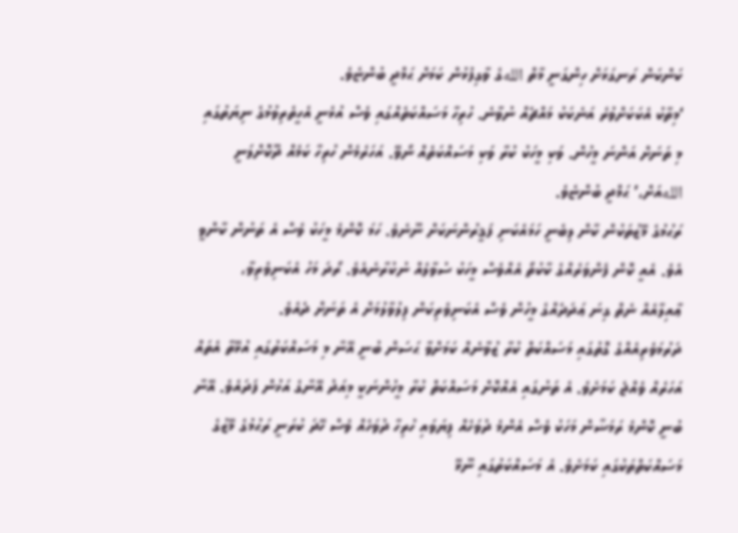ކަންކަން ރަނގަޅަށް ހިންގަނީ މާތް اللهގެ ވާގިފުޅުން ކަމަށް ޙަމްދީ ބުންޏެވެ.
‘މިތާކު އެކަކަށްވުރެ އަނެކަކު މައްޗެއް ނުވާނެ. ހުރިހާ މަސައްކަތެއްގައި ވެސް އުޅެނީ އެހީތެރިވުމުގެ ނިޔަތުގައި މި ތަނަށް އަންނަ މީހުން. ވަކި މީހަކު ކުރާ ވަކި މަސައްކަތެއް ނޯވޭ. އަހަރެމެން ހުރިހާ ކަމެއް ދޫކޮށްލަނީ اللهއަށް،’ ޙަމްދީ ބުންޏެވެ.
ރަޙުމުގެ މޭޒުތަކުން ކާން ލިބެނީ ހަމައެކަނި ފަޤީރުންނަކަށް ނޫނެވެ. ހަމަ ކޮންމެ މީހަކު ވެސް އެ ތަނުން ކާންވީ އެވެ. އެއީ ކޮން ފެންވަރެއްގެ ކާކުތޯ އެއްވެސް މީހަކު ސުވާލެއް ނުކުރާނެއެވެ. ރޯދަ މަހު އެކަނިވެރިވާ، ޢާއިލާއެއް ނެތް ގިނަ ޢަދަދެއްގެ މީހުން ވެސް އެކަނިވެރިކަން ފިލުވާލުމަށް އެ ތަނަށް ދެއެވެ.
ދަރުމަވެރިއެއްގެ ގޮތުގައި މަސައްކަތް ކުރާ ޒުވާނެއް ކަމަށްވާ ޙަސަން ބުނީ އޭނާ މި މަސައްކަތުގައި އުޅޭތާ އެތައް އަހަރެއް ވެއްޖެ ކަމަށެވެ. އެ ތަނުގައި އެއްކޮށް މަސައްކަތް ކުރާ މީހުންނަކީ މިއަދު އޭނާގެ އަޚުން ފަދައެވެ. އޭނާ ބުނީ ކޮންމެ ރަމަޟާން މަހަކު ވެސް އެންމެ ދުވަހެއް ފިޔަވައި ހުރިހާ ދުވަހެއް ވެސް ހޭދަ ކުރަނީ ރަޙުމުގެ މޭޒުގެ މަސައްކަތްތަކުގައި ކަމަށެވެ. އެ މަސައްކަތުގައި ނޫޅޭ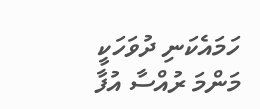ހަމައެކަނި ދުވަހަކީ މަންމަ ރުއްސާ އުފާ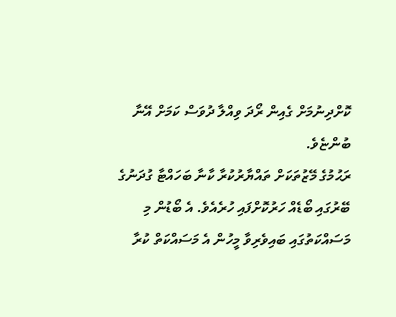ކޮށްދިނުމަށް ގެއިން ރޯދަ ވިއްލާ ދުވަސް ކަމަށް އޭނާ ބުންޏެވެ.
ރަޙުމުގެ މޭޒުތަކަށް ތައްޔާރުކުރާ ކާނާ ބަހައްޓާ ގުދަނުގެ ބޭރުގައި ބޯޑެއް ހަރުކޮށްފައި ހުރެއެވެ. އެ ބޯޑުން މި މަސައްކަތުގައި ބައިވެރިވާ މީހުން އެ މަސައްކަތް ކުރާ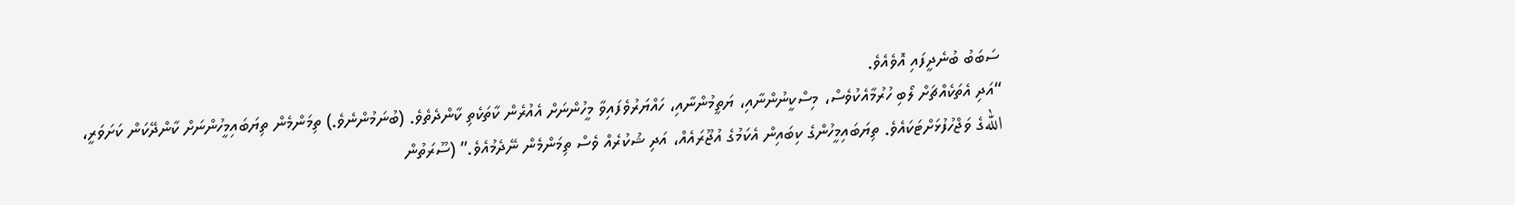ސަބަބު ބުނެދީފައި އޮވެއެވެ.
“އަދި އެތަކެއްޗަށް ލޯބި ހުރުމާއެކުވެސް، މިސްކީނުންނާއި، ޔަތީމުންނާއި، ހައްޔަރުވެފައިވާ މީހުންނަށް އެއުރެން ކާތަކެތި ކާންދެތެވެ. (ބުނަމުންނެވެ.) ތިމަންމެން ތިޔަބައިމީހުންނަށް ކާންދޭކަން ކަށަވަރީ، اللهގެ ވަޖްހުފުޅަށްޓަކައެވެ. ތިޔަބައިމީހުންގެ ކިބައިން އެކަމުގެ އުޖޫރައެއް، އަދި ޝުކުރެއް ވެސް ތިމަންމެން ނޭދެމުއެވެ.” (ސޫރަތުން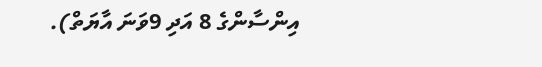އިންސާންގެ 8 އަދި 9ވަނަ އާޔަތް).